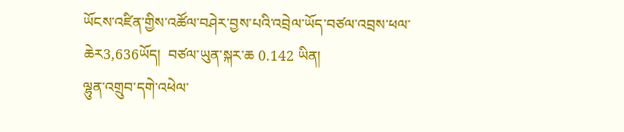ཡོངས་འཛིན་གྱིས་འཚོལ་བཤེར་བྱས་པའི་འབྲེལ་ཡོད་བཙལ་འབྲས་ཕལ་ཆེར3,636ཡོད།  བཙལ་ཡུན་སྐར་ཆ 0.142 ཡིན།
ལྷུན་འགྲུབ་དགེ་འཕེལ་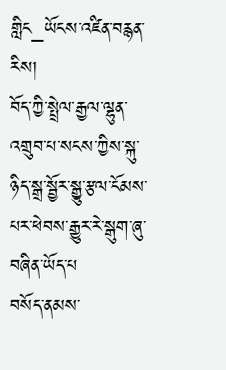གླིང_ཡོངས་འཛིན་བརྙན་རིས།
བོད་ཀྱི་སྤྲེལ་རྒྱལ་ལྷུན་འགྲུབ་པ་སངས་ཀྱིས་སྐུ་ཉིད་སྒྲ་སྦྱོར་སྒྱུ་རྩལ་ངོམས་པར་ཕེབས་རྒྱུར་རེ་སྒུག་ཞུ་བཞིན་ཡོད་པ
བསོད་ནམས་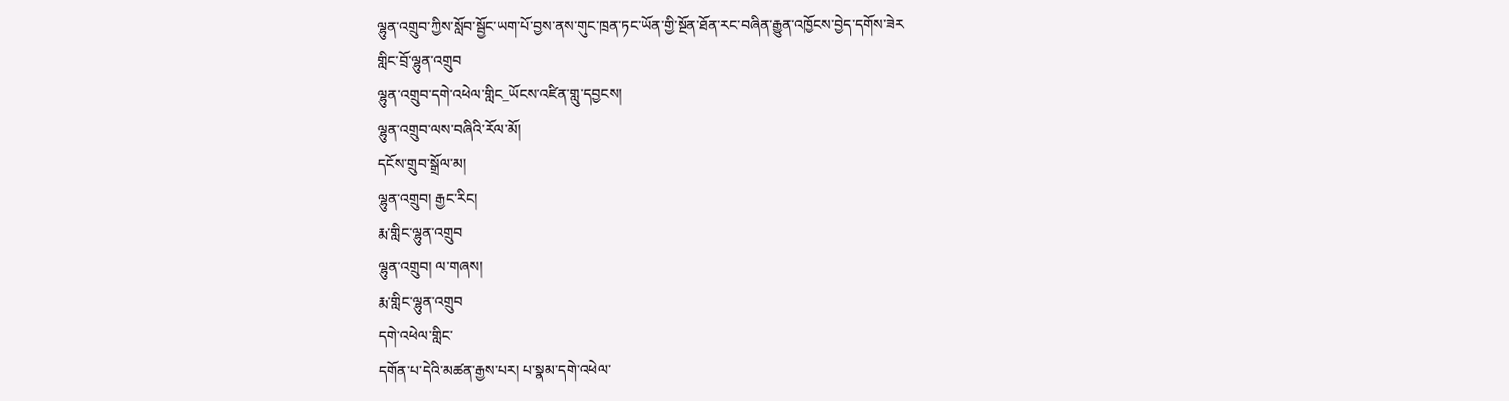ལྷུན་འགྲུབ་ཀྱིས་སློབ་སྦྱོང་ཡག་པོ་བྱས་ནས་གུང་ཁྲན་ཏང་ཡོན་གྱི་སྔོན་ཐོན་རང་བཞིན་རྒྱུན་འཁྱོངས་བྱེད་དགོས་ཟེར
གླིང་བྲོ་ལྷུན་འགྲུབ
ལྷུན་འགྲུབ་དགེ་འཕེལ་གླིང_ཡོངས་འཛིན་གླུ་དབྱངས།
ལྷུན་འགྲུབ་ལས་བཞིའི་རོལ་མོ།
དངོས་གྲུབ་སྒྲོལ་མ།
ལྷུན་འགྲུབ། རྒྱང་རིང།
རྨ་གླིང་ལྷུན་འགྲུབ
ལྷུན་འགྲུབ། ལ་གཞས།
རྨ་གླིང་ལྷུན་འགྲུབ
དགེ་འཕེལ་གླིང་
དགོན་པ་དེའི་མཚན་རྒྱས་པར། པ་སྣམ་དགེ་འཕེལ་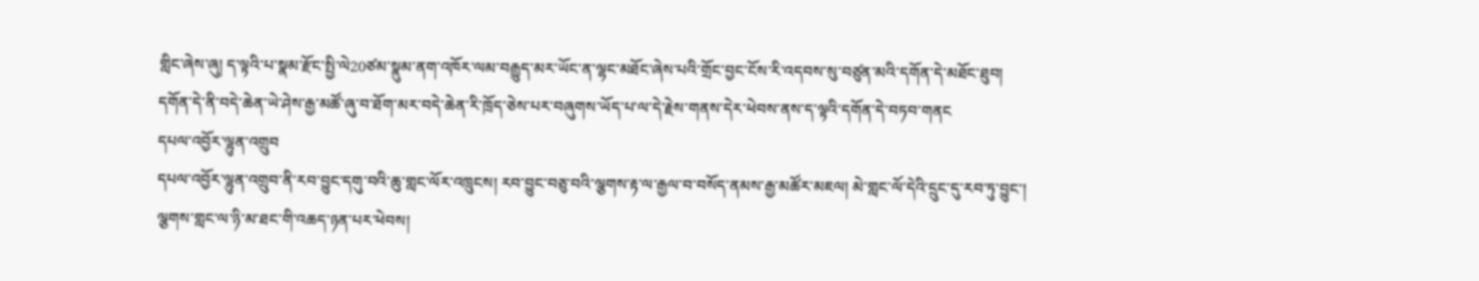གླིང་ཞེས་ཞུ། ད་ལྟའི་པ་སྣམ་རྫོང་སྤྱི་ལེ20ཙམ་སྣུམ་ནག་འཁོར་ལམ་བརྒྱུད་མར་ཡོང་ན་ལྷང་མཐོང་ཞེས་པའི་གྲོང་བྱང་ངོས་རི་འདབས་སུ་བཙུན་མའི་དགོན་དེ་མཐོང་ཐུབ། དགོན་དེ་ནི་བདེ་ཆེན་ཡེ་ཤེས་རྒྱ་མཚོ་ཞུ་བ་ཐོག་མར་བདེ་ཆེན་རི་ཁྲོད་ཅེས་པར་བཞུགས་ཡོད་པ་ལ་དེ་རྗེས་གནས་དེར་ཕེབས་ནས་ད་ལྟའི་དགོན་དེ་བཏབ་གནང
དཔལ་འབྱོར་ལྷུན་འགྲུབ
དཔལ་འབྱོར་ལྷུན་འགྲུབ་ནི་རབ་བྱུང་དགུ་བའི་ཆུ་གླང་ལོར་འཁྲུངས། རབ་བྱུང་བཅུ་བའི་ལྕགས་རྟ་ལ་རྒྱལ་བ་བསོད་ནམས་རྒྱ་མཚོར་མཇལ། མེ་གླང་ལོ་དེའི་དྲུང་དུ་རབ་ཏུ་བྱུང་། ལྕགས་གླང་ལ་ཉི་མ་ཐང་གི་འཆད་ཉན་པར་ཕེབས།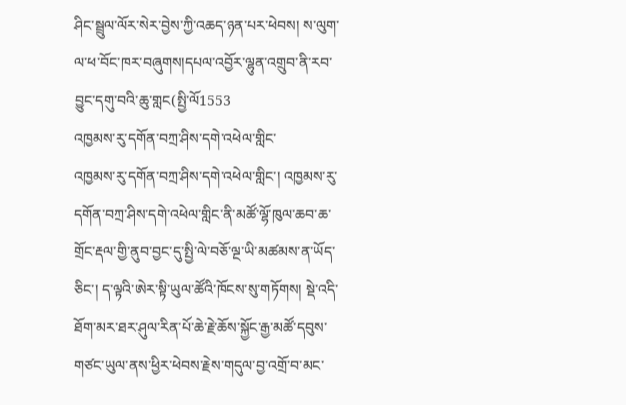ཤིང་སྦྲུལ་ལོར་སེར་བྱེས་ཀྱི་འཆད་ཉན་པར་ཕེབས། ས་ལུག་ལ་ཕ་བོང་ཁར་བཞུགས།དཔལ་འབྱོར་ལྷུན་འགྲུབ་ནི་རབ་བྱུང་དགུ་བའི་ཆུ་གླང(སྤྱི་ལོ1553
འཁྱམས་རུ་དགོན་བཀྲ་ཤིས་དགེ་འཕེལ་གླིང་
འཁྱམས་རུ་དགོན་བཀྲ་ཤིས་དགེ་འཕེལ་གླིང་། འཁྱམས་རུ་དགོན་བཀྲ་ཤིས་དགེ་འཕེལ་གླིང་ནི་མཚོ་ལྷོ་ཁུལ་ཆབ་ཆ་གྲོང་རྡལ་གྱི་ནུབ་བྱང་དུ་སྤྱི་ལེ་བཅོ་ལྔ་ཡི་མཚམས་ན་ཡོད་ཅིང་། ད་ལྟའི་ཨེར་སྟི་ཡུལ་ཚོའི་ཁོངས་སུ་གཏོགས། སྡེ་འདི་ཐོག་མར་ཐར་ཤུལ་རིན་པོ་ཆེ་རྗེ་ཆོས་སྐྱོང་རྒྱ་མཚོ་དབུས་གཙང་ཡུལ་ནས་ཕྱིར་ཕེབས་རྗེས་གདུལ་བྱ་འགྲོ་བ་མང་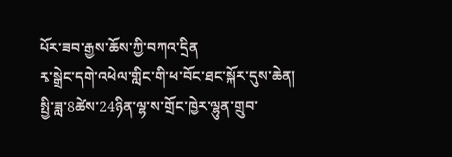པོར་ཟབ་རྒྱས་ཆོས་ཀྱི་བཀའ་དྲིན
རྭ་སྒྲེང་དགེ་འཕེལ་གླིང་གི་ཕ་བོང་ཐང་སྐོར་དུས་ཆེན།
སྤྱི་ཟླ་8ཚེས་24ཉིན་ལྷ་ས་གྲོང་ཁྱེར་ལྷུན་གྲུབ་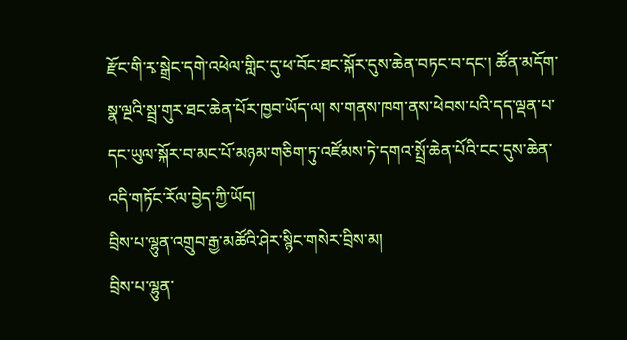རྫོང་གི་རྭ་སྒྲེང་དགེ་འཕེལ་གླིང་དུ་ཕ་བོང་ཐང་སྐོར་དུས་ཆེན་བཏང་བ་དང་། ཚོན་མདོག་སྣ་ལྔའི་སྦྲ་གུར་ཐང་ཆེན་པོར་ཁྱབ་ཡོད་ལ། ས་གནས་ཁག་ནས་ཕེབས་པའི་དད་ལྡན་པ་དང་ཡུལ་སྐོར་བ་མང་པོ་མཉམ་གཅིག་ཏུ་འཛོམས་ཏེ་དགའ་སྤྲོ་ཆེན་པོའི་ངང་དུས་ཆེན་འདི་གཏོང་རོལ་བྱེད་ཀྱི་ཡོད།
བྲིས་པ་ལྷུན་འགྲུབ་རྒྱ་མཚོའི་ཤེར་སྙིང་གསེར་བྲིས་མ།
བྲིས་པ་ལྷུན་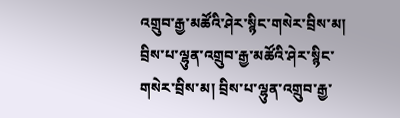འགྲུབ་རྒྱ་མཚོའི་ཤེར་སྙིང་གསེར་བྲིས་མ། བྲིས་པ་ལྷུན་འགྲུབ་རྒྱ་མཚོའི་ཤེར་སྙིང་གསེར་བྲིས་མ། བྲིས་པ་ལྷུན་འགྲུབ་རྒྱ་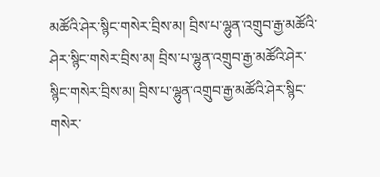མཚོའི་ཤེར་སྙིང་གསེར་བྲིས་མ། བྲིས་པ་ལྷུན་འགྲུབ་རྒྱ་མཚོའི་ཤེར་སྙིང་གསེར་བྲིས་མ། བྲིས་པ་ལྷུན་འགྲུབ་རྒྱ་མཚོའི་ཤེར་སྙིང་གསེར་བྲིས་མ། བྲིས་པ་ལྷུན་འགྲུབ་རྒྱ་མཚོའི་ཤེར་སྙིང་གསེར་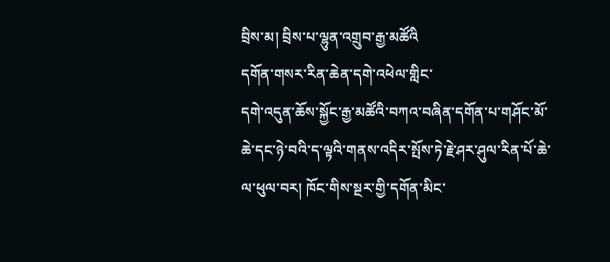བྲིས་མ། བྲིས་པ་ལྷུན་འགྲུབ་རྒྱ་མཚོའི
དགོན་གསར་རིན་ཆེན་དགེ་འཕེལ་གླིང་
དགེ་འདུན་ཆོས་སྐྱོང་རྒྱ་མཚོའི་བཀའ་བཞིན་དགོན་པ་གཤོང་མོ་ཆེ་དང་ཉེ་བའི་ད་ལྟའི་གནས་འདིར་སྤོས་ཏེ་རྗེ་ཤར་ཤུལ་རིན་པོ་ཆེ་ལ་ཕུལ་བར། ཁོང་གིས་སྔར་གྱི་དགོན་མིང་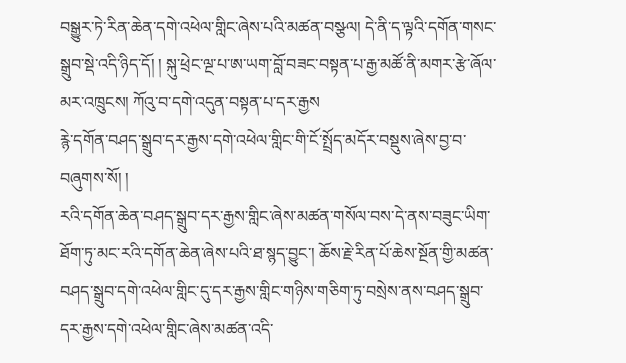བསྒྱུར་ཏེ་རིན་ཆེན་དགེ་འཕེལ་གླིང་ཞེས་པའི་མཚན་བསྩལ། དེ་ནི་ད་ལྟའི་དགོན་གསང་སྒྲུབ་སྡེ་འདི་ཉིད་དོ། ། སྐུ་ཕྲེང་ལྔ་པ་ཨ་ཡག་བློ་བཟང་བསྟན་པ་རྒྱ་མཚོ་ནི་མགར་རྩེ་ཞོལ་མར་འཁྲུངས། ཀོའུ་བ་དགེ་འདུན་བསྟན་པ་དར་རྒྱས
རྙེ་དགོན་བཤད་སྒྲུབ་དར་རྒྱས་དགེ་འཕེལ་གླིང་གི་ངོ་སྤྲོད་མདོར་བསྡུས་ཞེས་བྱ་བ་བཞུགས་སོ། །
རའི་དགོན་ཆེན་བཤད་སྒྲུབ་དར་རྒྱས་གླིང་ཞེས་མཚན་གསོལ་བས་དེ་ནས་བཟུང་ཡིག་ཐོག་ཏུ་མང་རའི་དགོན་ཆེན་ཞེས་པའི་ཐ་སྙད་བྱུང་། ཆོས་རྗེ་རིན་པོ་ཆེས་སྔོན་གྱི་མཚན་བཤད་སྒྲུབ་དགེ་འཕེལ་གླིང་དུ་དར་རྒྱས་གླིང་གཉིས་གཅིག་ཏུ་བསྲེས་ནས་བཤད་སྒྲུབ་དར་རྒྱས་དགེ་འཕེལ་གླིང་ཞེས་མཚན་འདི་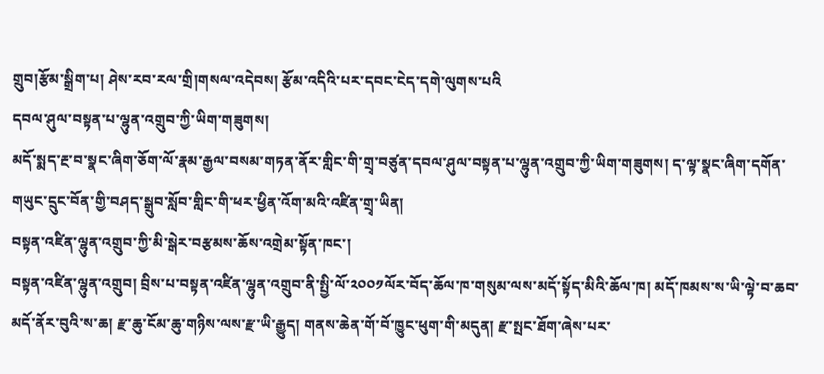གྲུབ།རྩོམ་སྒྲིག་པ། ཤེས་རབ་རལ་གྲི།གསལ་འདེབས། རྩོམ་འདིའི་པར་དབང་ངེད་དགེ་ལུགས་པའི
དབལ་ཤུལ་བསྟན་པ་ལྷུན་འགྲུབ་ཀྱི་ཡིག་གཟུགས།
མདོ་སྨད་རྔ་བ་སྣང་ཞིག་ཅོག་ལོ་རྣམ་རྒྱལ་བསམ་གཏན་ནོར་གླིང་གི་གྲྭ་བཙུན་དབལ་ཤུལ་བསྟན་པ་ལྷུན་འགྲུབ་ཀྱི་ཡིག་གཟུགས། ད་ལྟ་སྣང་ཞིག་དགོན་གཡུང་དྲུང་བོན་གྱི་བཤད་སྒྲུབ་སློབ་གླིང་གི་ཕར་ཕྱིན་འོག་མའི་འཛིན་གྲྭ་ཡིན།
བསྟན་འཛིན་ལྷུན་འགྲུབ་ཀྱི་མི་སྒེར་བརྩམས་ཆོས་འགྲེམ་སྟོན་ཁང་།
བསྟན་འཛིན་ལྷུན་འགྲུབ། བྲིས་པ་བསྟན་འཛིན་ལྷུན་འགྲུབ་ནི་སྤྱི་ལོ་༢༠༠༡ལོར་བོད་ཆོལ་ཁ་གསུམ་ལས་མདོ་སྟོད་མིའི་ཆོལ་ཁ། མདོ་ཁམས་ས་ཡི་ལྟེ་བ་ཆབ་མདོ་ནོར་བུའི་ས་ཆ། རྫ་ཆུ་ངོམ་ཆུ་གཉིས་ལས་རྫ་ཡི་རྒྱུད། གནས་ཆེན་གོ་བོ་ཁྱུང་ཕུག་གི་མདུན། རྫ་སྤང་ཐོག་ཞེས་པར་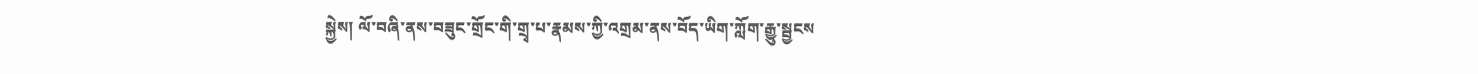སྐྱེས། ལོ་བཞི་ནས་བཟུང་གྲོང་གི་གྲྭ་པ་རྣམས་ཀྱི་འགྲམ་ནས་བོད་ཡིག་ཀློག་རྒྱུ་སྦྱངས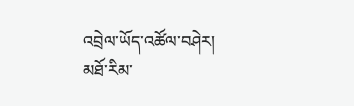འབྲེལ་ཡོད་འཚོལ་བཤེར།
མཐོ་རིམ་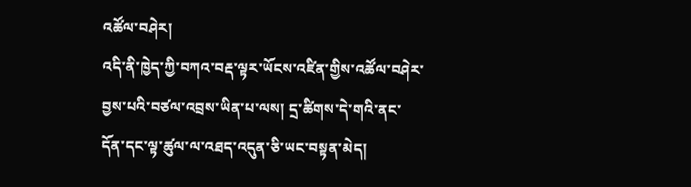འཚོལ་བཤེར།
འདི་ནི་ཁྱེད་ཀྱི་བཀའ་བརྡ་ལྟར་ཡོངས་འཛིན་གྱིས་འཚོལ་བཤེར་བྱས་པའི་བཙལ་འབྲས་ཡིན་པ་ལས། དྲ་ཚིགས་དེ་གའི་ནང་དོན་དང་ལྟ་ཚུལ་ལ་འཐད་འདུན་ཅི་ཡང་བསྟན་མེད།